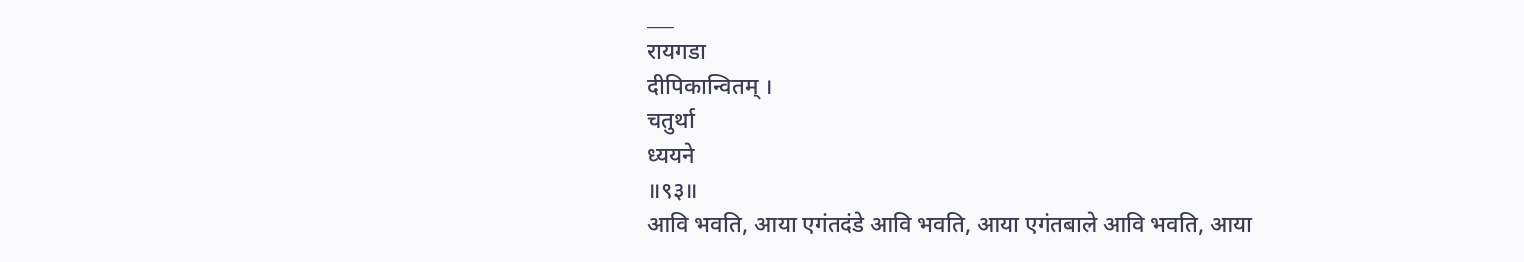___
रायगडा
दीपिकान्वितम् ।
चतुर्था
ध्ययने
॥९३॥
आवि भवति, आया एगंतदंडे आवि भवति, आया एगंतबाले आवि भवति, आया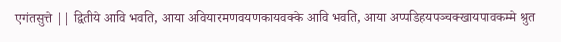एगंतसुत्ते || द्वितीये आवि भवति, आया अवियारमणवयणकायवक्के आवि भवति, आया अप्पडिहयपञ्चक्खायपावकम्मे श्रुत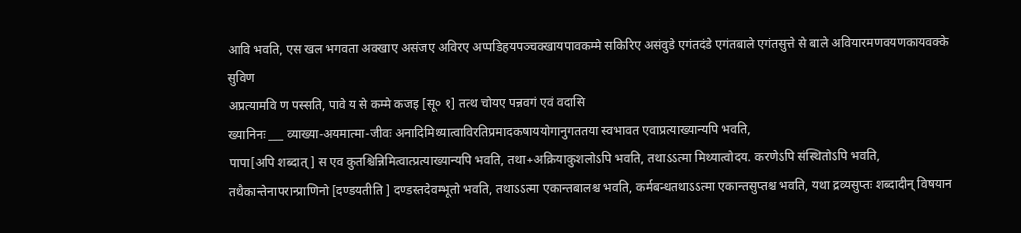आवि भवति, एस खल भगवता अक्खाए असंजए अविरए अप्पडिहयपञ्चक्खायपावकम्मे सकिरिए असंवुडे एगंतदंडे एगंतबाले एगंतसुत्ते से बाले अवियारमणवयणकायवक्के सुविण
अप्रत्यामवि ण पस्सति, पावे य से कम्मे कजइ [सू० १] तत्थ चोयए पन्नवगं एवं वदासि
ख्यानिनः ___ व्याख्या-अयमात्मा-जीवः अनादिमिथ्यात्वाविरतिप्रमादकषाययोगानुगततया स्वभावत एवाप्रत्याख्यान्यपि भवति,
पापा[अपि शब्दात् ] स एव कुतश्चिन्निमित्वात्प्रत्याख्यान्यपि भवति, तथा+अक्रियाकुशलोऽपि भवति, तथाऽऽत्मा मिथ्यात्वोदय. करणेऽपि संस्थितोऽपि भवति, तथैकान्तेनापरान्प्राणिनो [दण्डयतीति ] दण्डस्तदेवम्भूतो भवति, तथाऽऽत्मा एकान्तबालश्च भवति, कर्मबन्धतथाऽऽत्मा एकान्तसुप्तश्च भवति, यथा द्रव्यसुप्तः शब्दादीन् विषयान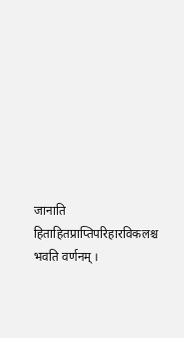जानाति हिताहितप्राप्तिपरिहारविकलश्च भवति वर्णनम् ।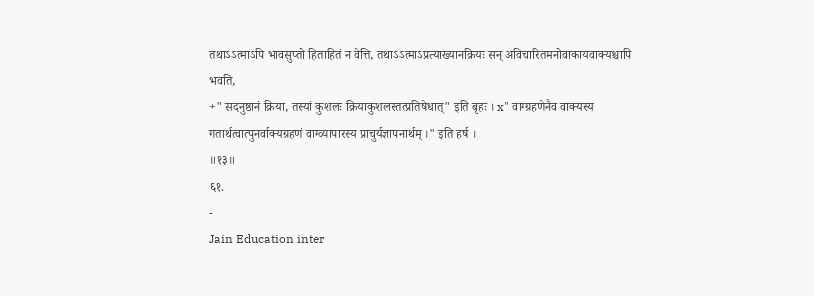तथाऽऽत्माऽपि भावसुप्तो हिताहितं न वेत्ति, तथाऽऽत्माऽप्रत्याख्यानक्रियः सन् अविचारितमनोवाकायवाक्यश्चापि भवति,
+" सदनुष्ठानं क्रिया, तस्यां कुशलः क्रियाकुशलस्तत्प्रतिषेधात्" इति बृहः । x" वाग्ग्रहणेनैव वाक्यस्य गतार्थत्वात्पुनर्वाक्यग्रहणं वाग्व्यापारस्य प्राचुर्यज्ञापनार्थम् ।" इति हर्ष ।
॥१३॥
६१.
-
Jain Education inter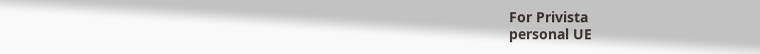For Privista
personal UE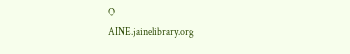O
AINE.jainelibrary.org